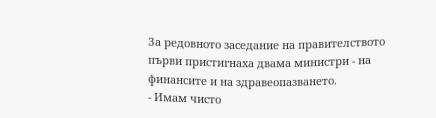За редовното заседание на правителството първи пристигнаха двама министри - на финансите и на здравеопазването.
- Имам чисто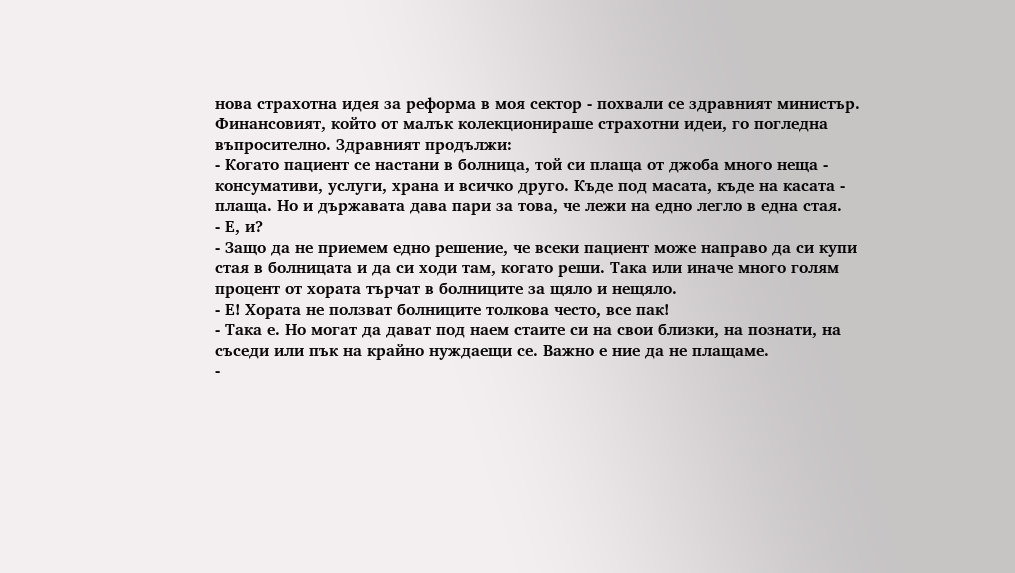нова страхотна идея за реформа в моя сектор - похвали се здравният министър.
Финансовият, който от малък колекционираше страхотни идеи, го погледна въпросително. Здравният продължи:
- Когато пациент се настани в болница, той си плаща от джоба много неща - консумативи, услуги, храна и всичко друго. Къде под масата, къде на касата - плаща. Но и държавата дава пари за това, че лежи на едно легло в една стая.
- Е, и?
- Защо да не приемем едно решение, че всеки пациент може направо да си купи стая в болницата и да си ходи там, когато реши. Така или иначе много голям процент от хората търчат в болниците за щяло и нещяло.
- Е! Хората не ползват болниците толкова често, все пак!
- Така е. Но могат да дават под наем стаите си на свои близки, на познати, на съседи или пък на крайно нуждаещи се. Важно е ние да не плащаме.
-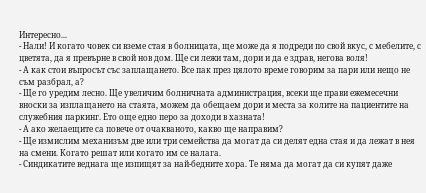Интересно...
- Нали! И когато човек си вземе стая в болницата, ще може да я подреди по свой вкус, с мебелите, с цветята, да я превърне в свой нов дом. Ще си лежи там, дори и да е здрав, негова воля!
- А как стои въпросът със заплащането. Все пак през цялото време говорим за пари или нещо не съм разбрал, а?
- Ще го уредим лесно. Ще увеличим болничната администрация, всеки ще прави ежемесечни вноски за изплащането на стаята, можем да обещаем дори и места за колите на пациентите на служебния паркинг. Ето още едно перо за доходи в хазната!
- А ако желаещите са повече от очакваното, какво ще направим?
- Ще измислим механизъм две или три семейства да могат да си делят една стая и да лежат в нея на смени. Когато решат или когато им се налага.
- Синдикатите веднага ще изпищят за най-бедните хора. Те няма да могат да си купят даже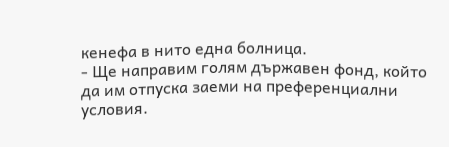кенефа в нито една болница.
- Ще направим голям държавен фонд, който да им отпуска заеми на преференциални условия.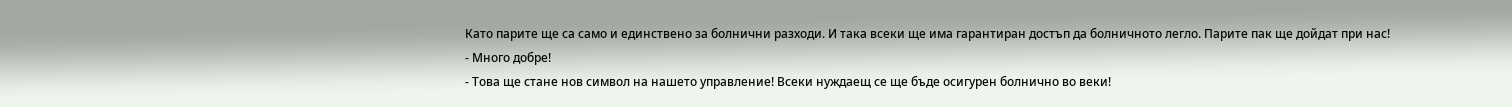Като парите ще са само и единствено за болнични разходи. И така всеки ще има гарантиран достъп да болничното легло. Парите пак ще дойдат при нас!
- Много добре!
- Това ще стане нов символ на нашето управление! Всеки нуждаещ се ще бъде осигурен болнично во веки!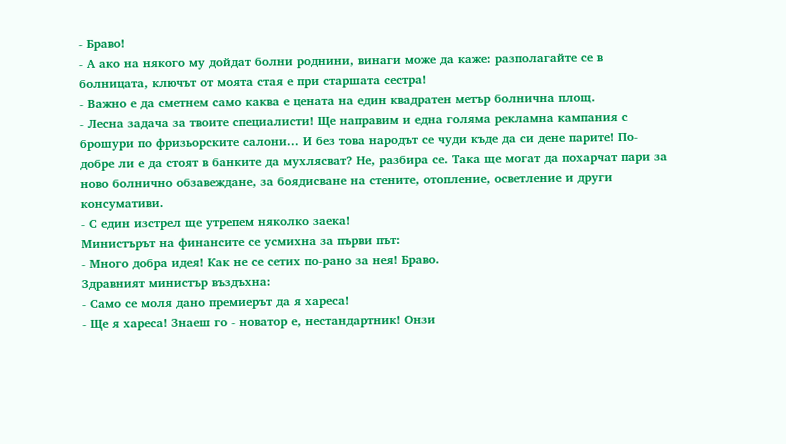- Браво!
- А ако на някого му дойдат болни роднини, винаги може да каже: разполагайте се в болницата, ключът от моята стая е при старшата сестра!
- Важно е да сметнем само каква е цената на един квадратен метър болнична площ.
- Лесна задача за твоите специалисти! Ще направим и една голяма рекламна кампания с брошури по фризьорските салони... И без това народът се чуди къде да си дене парите! По-добре ли е да стоят в банките да мухлясват? Не, разбира се. Така ще могат да похарчат пари за ново болнично обзавеждане, за боядисване на стените, отопление, осветление и други консумативи.
- С един изстрел ще утрепем няколко заека!
Министърът на финансите се усмихна за първи път:
- Много добра идея! Как не се сетих по-рано за нея! Браво.
Здравният министър въздъхна:
- Само се моля дано премиерът да я хареса!
- Ще я хареса! Знаеш го - новатор е, нестандартник! Онзи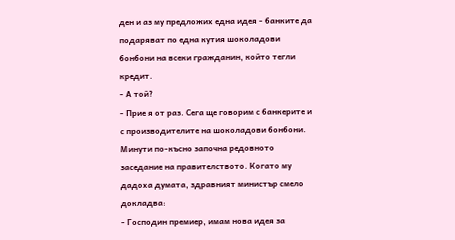ден и аз му предложих една идея - банките да подаряват по една кутия шоколадови бонбони на всеки гражданин, който тегли кредит.
- А той?
- Прие я от раз. Сега ще говорим с банкерите и с производителите на шоколадови бонбони.
Минути по-късно започна редовното заседание на правителството. Когато му дадоха думата, здравният министър смело докладва:
- Господин премиер, имам нова идея за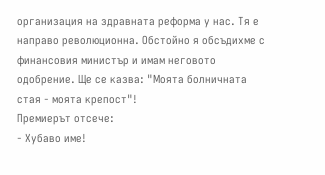организация на здравната реформа у нас. Тя е направо революционна. Обстойно я обсъдихме с финансовия министър и имам неговото одобрение. Ще се казва: "Моята болничната стая - моята крепост"!
Премиерът отсече:
- Хубаво име!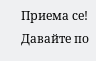Приема се! Давайте по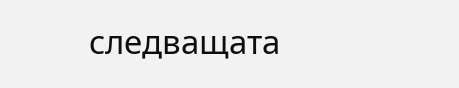следващата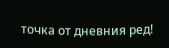точка от дневния ред!